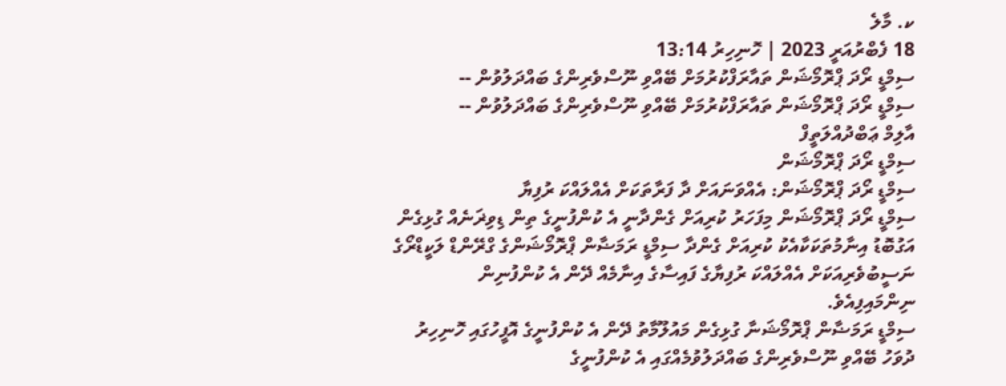ކ. މާލެ
18 ފެބްރުއަރީ 2023 | ހޮނިހިރު 13:14
ސިމްޑީ ރޯދަ ޕްރޮމޯޝަން ތައާރަފްކުރުމަށް ބޭއްވި ނޫސްވެރިންގެ ބައްދަލުވުން --
ސިމްޑީ ރޯދަ ޕްރޮމޯޝަން ތައާރަފްކުރުމަށް ބޭއްވި ނޫސްވެރިންގެ ބައްދަލުވުން --
އާލިމް ޢަބްދުއްލަތީފް
ސިމްޑީ ރޯދަ ޕްރޮމޯޝަން
ސިމްޑީ ރޯދަ ޕްރޮމޯޝަން: އެއްވަނައަށް ދާ ފަރާތަކަށް އެއްލައްކަ ރުފިޔާ
ސިމްޑީ ރޯދަ ޕްރޮމޯޝަން މިފަހަރު ކުރިއަށް ގެންދާނީ އެ ކުންފުނީގެ ތިން ޑިވިޜަނެއް ގުޅިގެން
އަގުބޮޑު އިނާމުތަކަކާއެކު ކުރިއަށް ގެންދާ ސިމްޑީ ރަމަޟާން ޕްރޮމޯޝަންގެ ގްރޭންޑް ލަކީޑްރޯގެ ނަސީބުވެރިއަކަށް އެއްލައްކަ ރުފިޔާގެ ފައިސާގެ އިނާމެއް ދޭން އެ ކުންފުނިން ނިންމައިފިއެވެ.
ސިމްޑީ ރަމަޟާން ޕްރޮމޯޝަނާ ގުޅިގެން މައުލޫމާތު ދޭން އެ ކުންފުނީގެ އޮފީހުގައި ހޮނިހިރު ދުވަހު ބޭއްވި ނޫސްވެރިންގެ ބައްދަލުވުމެއްގައި އެ ކުންފުނީގެ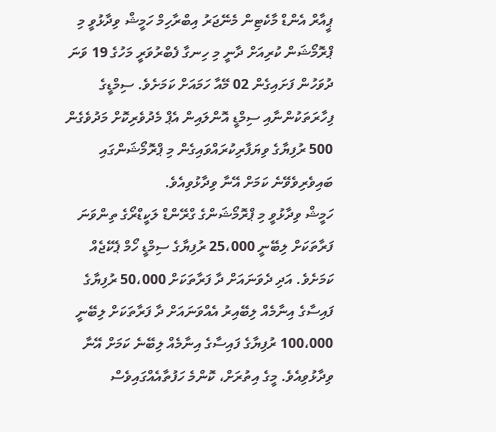ޕީއާރް އެންޑް މާކެޓިން މެނޭޖަރު އިބްރާހިމް ހަމީޝް ވިދާޅުވީ މި ޕްރޮމޯޝަން ކުރިއަށް ދާނީ މި ހިނގާ ފެބްރުވަރީ މަހުގެ 19 ވަނަ ދުވަހުން ފަށައިގެން 02 މޭއާ ހަމައަށް ކަމަށެވެ. ސިމްޑީގެ ފިހާރަތަކުންނާއި ސިމްޑީ އޮންލައިން އެޕް މެދުވެރިކޮށް މަދުވެގެން 500 ރުފިޔާގެ ވިޔަފާރިކުރައްވައިގެން މި ޕްރޮމޯޝަންގައި ބައިވެރިވެވޭނެ ކަމަށް އޭނާ ވިދާޅުވިއެވެ.
ހަމީޝް ވިދާޅުވީ މި ޕްރޮމޯޝަންގެ ގްރޭންޑް ލަކީޑްރޯގެ ތިންވަނަ ފަރާތަކަށް ލިބޭނީ 25،000 ރުފިޔާގެ ސިމްޑީ ހޯމް ޕެކޭޖެއް ކަމަށެވެ. އަދި ދެވަނައަށް ދާ ފަރާތަކަށް 50،000 ރުފިޔާގެ ފައިސާގެ އިނާމެއް ލިބޭއިރު އެއްވަނައަށް ދާ ފަރާތަކަށް ލިބޭނީ 100،000 ރުފިޔާގެ ފައިސާގެ އިނާމެއް ލިބޭނެ ކަމަށް އޭނާ ވިދާޅުވިއެވެ. މީގެ އިތުރަށް، ކޮންމެ ހަފުތާއެއްގައިވެސް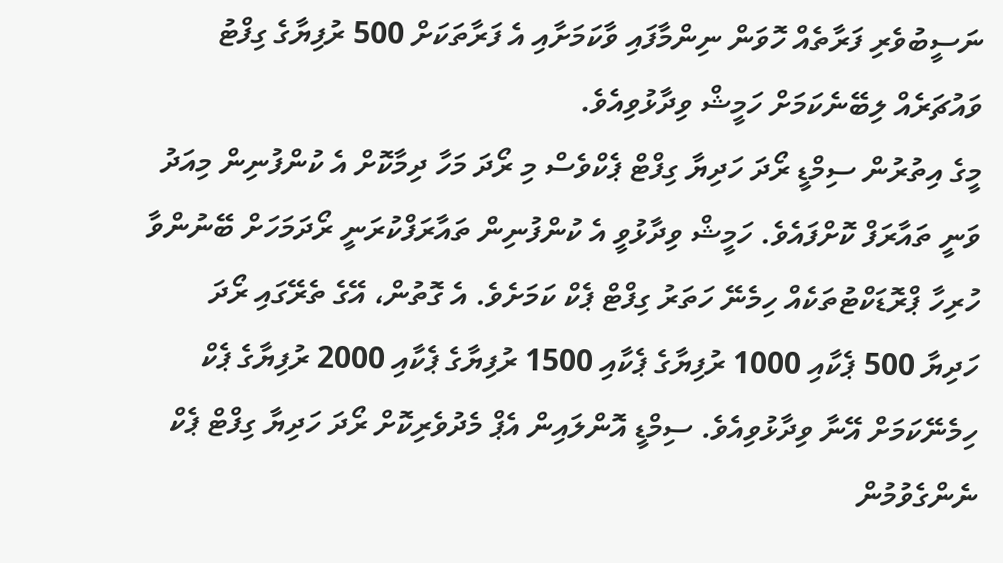ނަސީބުވެރި ފަރާތެއް ހޮވަން ނިންމާފައި ވާކަމަށާއި އެ ފަރާތަކަށް 500 ރުފިޔާގެ ގިފްޓު ވައުޗަރެއް ލިބޭނެކަމަށް ހަމީޝް ވިދާޅުވިއެވެ.
މީގެ އިތުރުން ސިމްޑީ ރޯދަ ހަދިޔާ ގިފްޓް ޕެކްވެސް މި ރޯދަ މަހާ ދިމާކޮށް އެ ކުންފުނިން މިއަދު ވަނީ ތައާރަފް ކޮށްފައެވެ. ހަމީޝް ވިދާޅުވީ އެ ކުންފުނިން ތައާރަފްކުރަނީ ރޯދަމަހަށް ބޭނުންވާ ހުރިހާ ޕްރޮޑަކްޓުތަކެއް ހިމެނޭ ހަތަރު ގިފްޓް ޕެކް ކަމަށެވެ. އެ ގޮތުން، އޭގެ ތެރޭގައި ރޯދަ ހަދިޔާ 500 ޕެކާއި 1000 ރުފިޔާގެ ޕެކާއި 1500 ރުފިޔާގެ ޕެކާއި 2000 ރުފިޔާގެ ޕެކް ހިމެނޭކަމަށް އޭނާ ވިދާޅުވިއެވެ. ސިމްޑީ އޮންލައިން އެޕް މެދުވެރިކޮށް ރޯދަ ހަދިޔާ ގިފްޓް ޕެކް ނެންގެވުމުން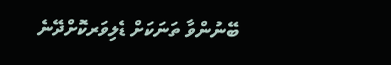ބޭނުންވާ ތަނަކަށް ޑެލިވަރކޮށްދޭނެ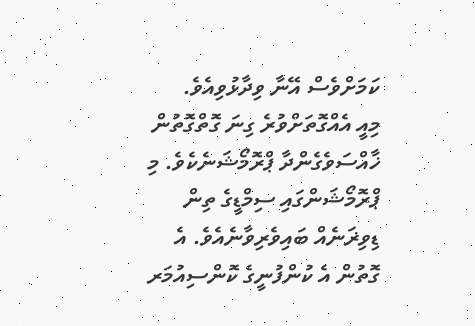ކަމަށްވެސް އޭނާ ވިދާޅުވިއެވެ.
މިއީ އެއްގޮތަށްވުރެ ގިނަ ގޮތްގޮތުން ޚާއްސަވެގެންދާ ޕްރޮމޯޝަނެކެވެ. މި ޕްރޮމޯޝަންގައި ސިމްޑީގެ ތިން ޑިވިޜަނެއް ބައިވެރިވާނެއެވެ. އެ ގޮތުން އެ ކުންފުނީގެ ކޮންސިއުމަރ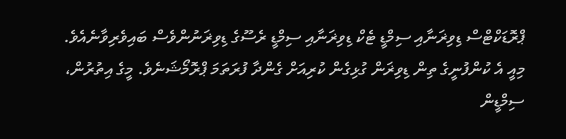ޕްރޮޑަކްޓްސް ޑިވިޜަނާއި ސިމްޑީ ޓެކް ޑިވިޜަނާއި ސިމްޑީ ރެސޫގެ ޑިވިޜަނުންވެސް ބައިވެރިވާނެއެވެ. މިއީ އެ ކުންފުނީގެ ތިން ޑިވިޜަން ގުޅިގެން ކުރިއަށް ގެންދާ ފުރަތަމަ ޕްރޮމޯޝަނެވެ. މީގެ އިތުރުން، ސިމްޑީން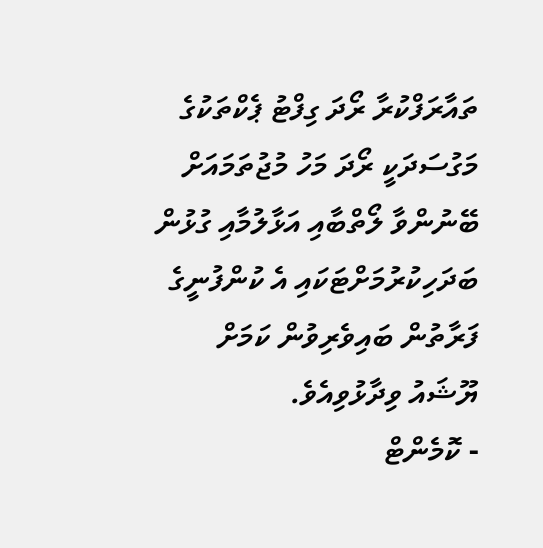ތައާރަފްކުރާ ރޯދަ ގިފްޓު ޕެކްތަކުގެ މަގުސަދަކީ ރޯދަ މަހު މުޖުތަމައަށް ބޭނުންވާ ލޯތްބާއި އަޅާލުމާއި ގުޅުން ބަދަހިކުރުމަށްޓަކައި އެ ކުންފުނީގެ ފަރާތުން ބައިވެރިވުން ކަމަށް ޔޫޝައު ވިދާޅުވިއެވެ.
- ކޮމެންޓް